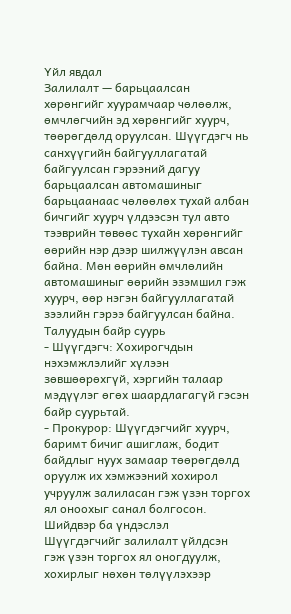Үйл явдал
Залилалт — барьцаалсан хөрөнгийг хуурамчаар чөлөөлж, өмчлөгчийн эд хөрөнгийг хуурч, төөрөгдөлд оруулсан. Шүүгдэгч нь санхүүгийн байгууллагатай байгуулсан гэрээний дагуу барьцаалсан автомашиныг барьцаанаас чөлөөлөх тухай албан бичгийг хуурч үлдээсэн тул авто тээврийн төвөөс тухайн хөрөнгийг өөрийн нэр дээр шилжүүлэн авсан байна. Мөн өөрийн өмчлөлийн автомашиныг өөрийн эзэмшил гэж хуурч, өөр нэгэн байгууллагатай зээлийн гэрээ байгуулсан байна.
Талуудын байр суурь
- Шүүгдэгч: Хохирогчдын нэхэмжлэлийг хүлээн зөвшөөрөхгүй, хэргийн талаар мэдүүлэг өгөх шаардлагагүй гэсэн байр суурьтай.
- Прокурор: Шүүгдэгчийг хуурч, баримт бичиг ашиглаж, бодит байдлыг нуух замаар төөрөгдөлд оруулж их хэмжээний хохирол учруулж залиласан гэж үзэн торгох ял оноохыг санал болгосон.
Шийдвэр ба үндэслэл
Шүүгдэгчийг залилалт үйлдсэн гэж үзэн торгох ял оногдуулж, хохирлыг нөхөн төлүүлэхээр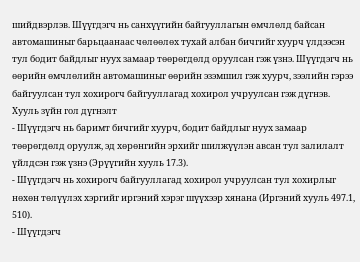шийдвэрлэв. Шүүгдэгч нь санхүүгийн байгууллагын өмчлөлд байсан автомашиныг барьцаанаас чөлөөлөх тухай албан бичгийг хуурч үлдээсэн тул бодит байдлыг нуух замаар төөрөгдөлд оруулсан гэж үзнэ. Шүүгдэгч нь өөрийн өмчлөлийн автомашиныг өөрийн эзэмшил гэж хуурч, зээлийн гэрээ байгуулсан тул хохирогч байгууллагад хохирол учруулсан гэж дүгнэв.
Хууль зүйн гол дүгнэлт
- Шүүгдэгч нь баримт бичгийг хуурч, бодит байдлыг нуух замаар төөрөгдөлд оруулж, эд хөрөнгийн эрхийг шилжүүлэн авсан тул залилалт үйлдсэн гэж үзнэ (Эрүүгийн хууль 17.3).
- Шүүгдэгч нь хохирогч байгууллагад хохирол учруулсан тул хохирлыг нөхөн төлүүлэх хэргийг иргэний хэрэг шүүхээр хянана (Иргэний хууль 497.1, 510).
- Шүүгдэгч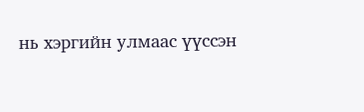нь хэргийн улмаас үүссэн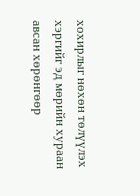хохирлыг нөхөн төлүүлэх хэргийг эд мөрийн хураан авсан хөрөнгөөр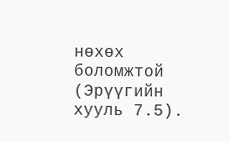нөхөх боломжтой (Эрүүгийн хууль 7.5).